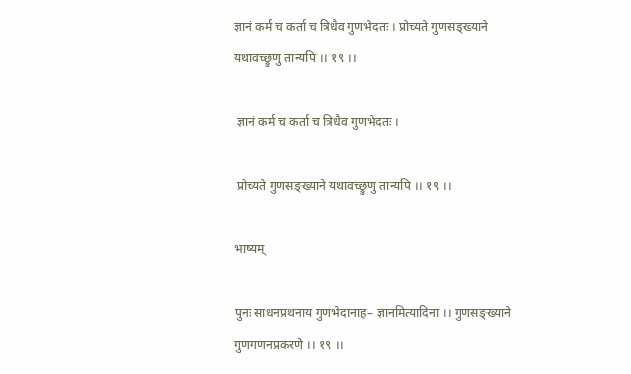ज्ञानं कर्म च कर्ता च त्रिधैव गुणभेदतः । प्रोच्यते गुणसङ्ख्याने यथावच्छ्रुणु तान्यपि ।। १९ ।।

 ज्ञानं कर्म च कर्ता च त्रिधैव गुणभेदतः ।

 प्रोच्यते गुणसङ्ख्याने यथावच्छ्रुणु तान्यपि ।। १९ ।।

भाष्यम्

पुनः साधनप्रथनाय गुणभेदानाह– ज्ञानमित्यादिना ।। गुणसङ्ख्याने गुणगणनप्रकरणे ।। १९ ।।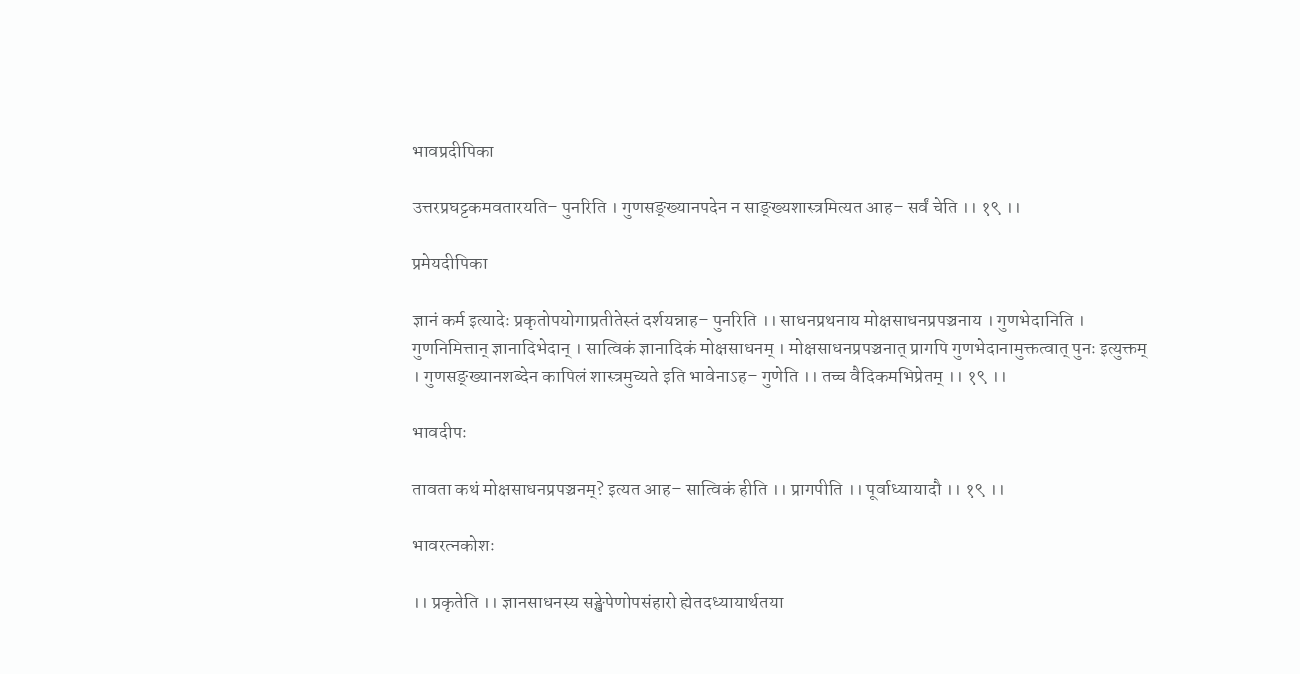भावप्रदीपिका

उत्तरप्रघट्टकमवतारयति– पुनरिति । गुणसङ्ख्यानपदेन न साङ्ख्यशास्त्रमित्यत आह– सर्वं चेति ।। १९ ।।

प्रमेयदीपिका

ज्ञानं कर्म इत्यादेः प्रकृतोपयोगाप्रतीतेस्तं दर्शयन्नाह– पुनरिति ।। साधनप्रथनाय मोक्षसाधनप्रपञ्चनाय । गुणभेदानिति । गुणनिमित्तान् ज्ञानादिभेदान् । सात्विकं ज्ञानादिकं मोक्षसाधनम् । मोक्षसाधनप्रपञ्चनात् प्रागपि गुणभेदानामुक्तत्वात् पुनः इत्युक्तम् । गुणसङ्ख्यानशब्देन कापिलं शास्त्रमुच्यते इति भावेनाऽह– गुणेति ।। तच्च वैदिकमभिप्रेतम् ।। १९ ।।

भावदीपः

तावता कथं मोक्षसाधनप्रपञ्चनम्? इत्यत आह– सात्विकं हीति ।। प्रागपीति ।। पूर्वाध्यायादौ ।। १९ ।।

भावरत्नकोशः

।। प्रकृतेति ।। ज्ञानसाधनस्य सङ्खेपेणोपसंहारो ह्येतदध्यायार्थतया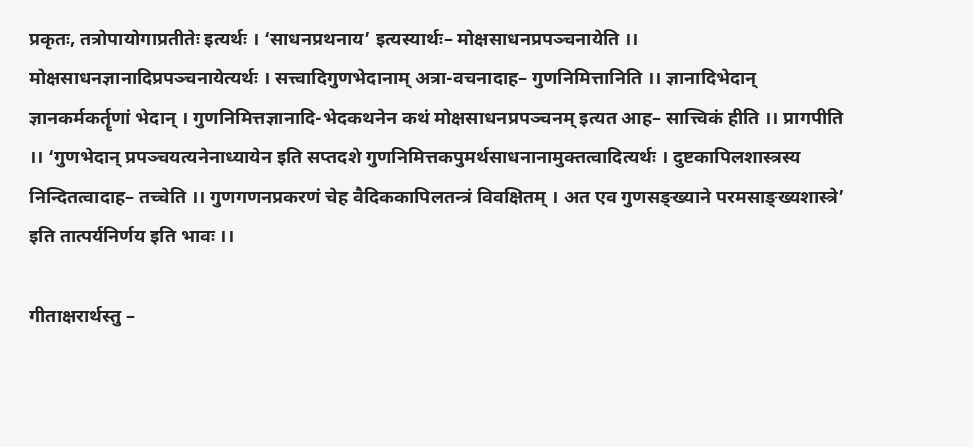प्रकृतः, तत्रोपायोगाप्रतीतेः इत्यर्थः । ‘साधनप्रथनाय’ इत्यस्यार्थः– मोक्षसाधनप्रपञ्चनायेति ।। मोक्षसाधनज्ञानादिप्रपञ्चनायेत्यर्थः । सत्त्वादिगुणभेदानाम् अत्रा-वचनादाह– गुणनिमित्तानिति ।। ज्ञानादिभेदान् ज्ञानकर्मकर्तॄणां भेदान् । गुणनिमित्तज्ञानादि-भेदकथनेन कथं मोक्षसाधनप्रपञ्चनम् इत्यत आह– सात्त्विकं हीति ।। प्रागपीति ।। ‘गुणभेदान् प्रपञ्चयत्यनेनाध्यायेन इति सप्तदशे गुणनिमित्तकपुमर्थसाधनानामुक्तत्वादित्यर्थः । दुष्टकापिलशास्त्रस्य निन्दितत्वादाह– तच्चेति ।। गुणगणनप्रकरणं चेह वैदिककापिलतन्त्रं विवक्षितम् । अत एव गुणसङ्ख्याने परमसाङ्ख्यशास्त्रे’ इति तात्पर्यनिर्णय इति भावः ।।

गीताक्षरार्थस्तु –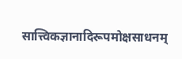सात्त्विकज्ञानादिरूपमोक्षसाधनम्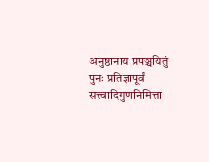अनुष्ठानाय प्रपञ्चयितुं पुनः प्रतिज्ञापूर्वं सत्त्वादिगुणनिमित्ता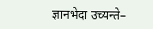ज्ञानभेदा उच्यन्ते–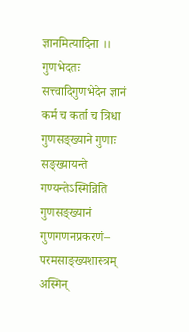ज्ञानमित्यादिना ।। गुणभेदतः सत्त्वादिगुणभेदेन ज्ञानं कर्म च कर्ता च त्रिधा गुणसङ्ख्याने गुणाः सङ्ख्यायन्ते गण्यन्तेऽस्मिन्निति गुणसङ्ख्यानं गुणगणनप्रकरणं– परमसाङ्ख्यशास्त्रम् अस्मिन्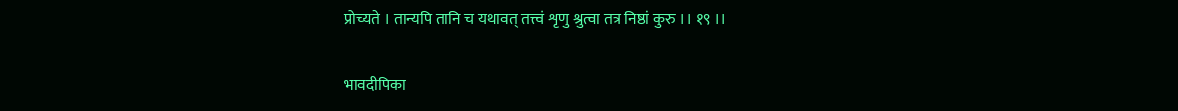प्रोच्यते । तान्यपि तानि च यथावत् तत्त्वं शृणु श्रुत्वा तत्र निष्ठां कुरु ।। १९ ।।

भावदीपिका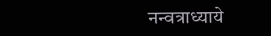नन्वत्राध्याये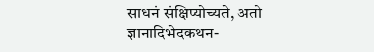साधनं संक्षिप्योच्यते, अतो ज्ञानादिभेदकथन-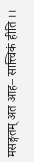मसङ्गतम् अत आह– सात्त्विकं हीति ।।